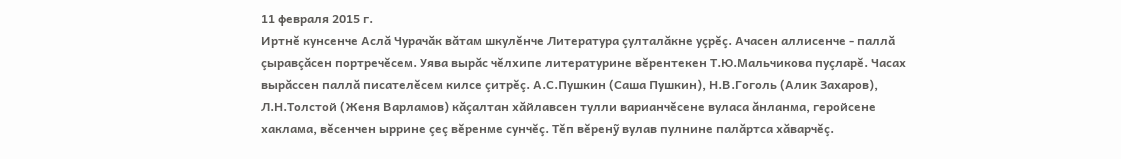11 февраля 2015 г.
Иртнĕ кунсенче Аслă Чурачăк вăтам шкулĕнче Литература çулталăкне уçрĕç. Ачасен аллисенче - паллă çыравçăсен портречĕсем. Уява вырăс чĕлхипе литературине вĕрентекен Т.Ю.Мальчикова пуçларĕ. Часах вырăссен паллă писателĕсем килсе çитрĕç. А.С.Пушкин (Саша Пушкин), Н.В.Гоголь (Алик Захаров), Л.Н.Толстой (Женя Варламов) кăçалтан хăйлавсен тулли варианчĕсене вуласа ăнланма, геройсене хаклама, вĕсенчен ыррине çеç вĕренме сунчĕç. Тĕп вĕренỹ вулав пулнине палăртса хăварчĕç.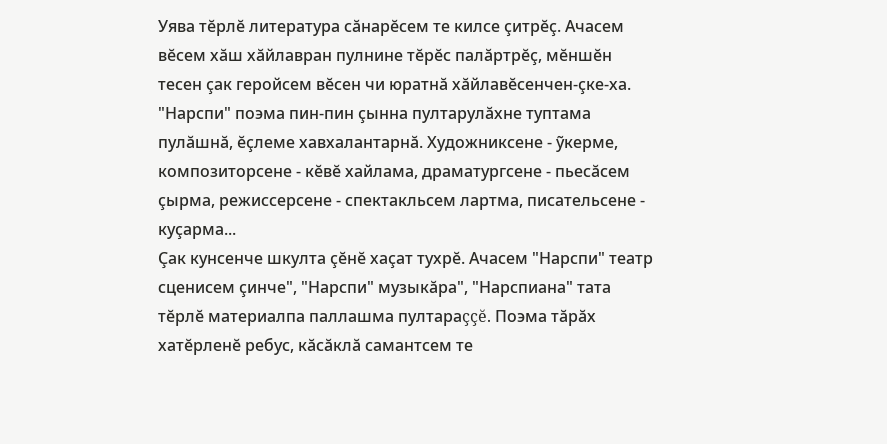Уява тĕрлĕ литература сăнарĕсем те килсе çитрĕç. Ачасем вĕсем хăш хăйлавран пулнине тĕрĕс палăртрĕç, мĕншĕн тесен çак геройсем вĕсен чи юратнă хăйлавĕсенчен-çке-ха. "Нарспи" поэма пин-пин çынна пултарулăхне туптама пулăшнă, ĕçлеме хавхалантарнă. Художниксене - ỹкерме, композиторсене - кĕвĕ хайлама, драматургсене - пьесăсем çырма, режиссерсене - спектакльсем лартма, писательсене - куçарма...
Çак кунсенче шкулта çĕнĕ хаçат тухрĕ. Ачасем "Нарспи" театр сценисем çинче", "Нарспи" музыкăра", "Нарспиана" тата тĕрлĕ материалпа паллашма пултараççĕ. Поэма тăрăх хатĕрленĕ ребус, кăсăклă самантсем те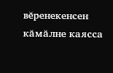вĕренекенсен кăмăлне каясса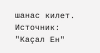шанас килет.
Источник: "Каçал Ен"